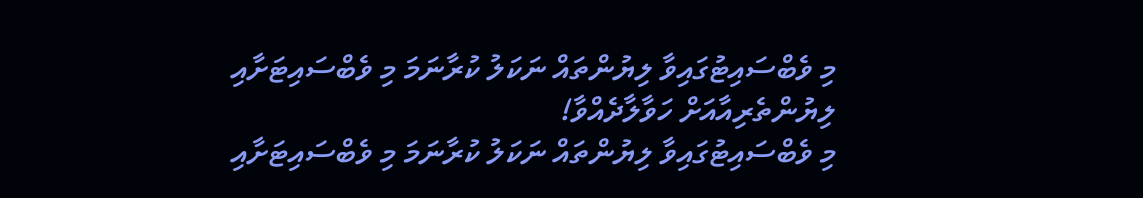މި ވެބްސައިޓުގައިވާ ލިޔުންތައް ނަކަލު ކުރާނަމަ މި ވެބްސައިޓަށާއި ލިޔުންތެރިއާއަށް ހަވާލާދެއްވާ!
މި ވެބްސައިޓުގައިވާ ލިޔުންތައް ނަކަލު ކުރާނަމަ މި ވެބްސައިޓަށާއި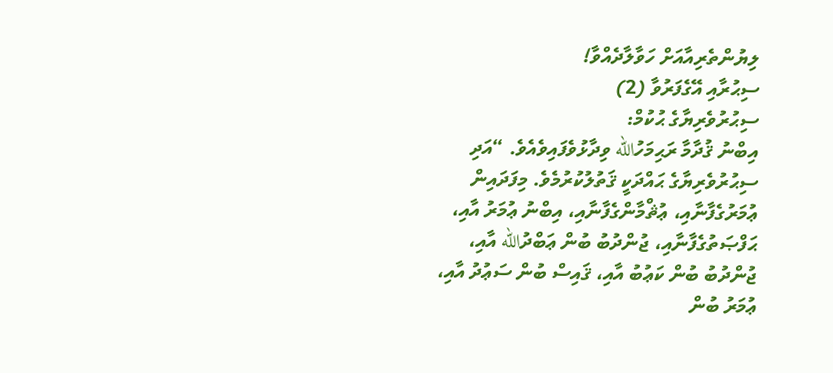ލިޔުންތެރިއާއަށް ހަވާލާދެއްވާ!
ސިޙުރާއި އޭގެފަރުވާ (2)
ސިޙުރުވެރިޔާގެ ޙުކުމް:
އިބްނު ޤުދާމާ ރަޙިމަހުالله ވިދާޅުވެފައިވެއެވެ. “އަދި ސިޙުރުވެރިޔާގެ ޙައްދަކީ ޤަތުލުކުރުމެވެ. މިފަދައިން ޢުމަރުގެފާނާއި، ޢުޘްމާންގެފާނާއި، އިބްނު ޢުމަރު އާއި، ޙަފްޞަތުގެފާނާއި، ޖުންދުބު ބުން ޢަބްދުالله އާއި، ޖުންދުބު ބުން ކަޢުބު އާއި، ޤައިސް ބުން ސަޢުދު އާއި، ޢުމަރު ބުން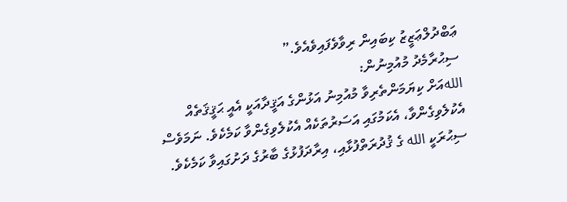ޢަބްދުލްޢަޒީޒު ކިބައިން ރިވާވެފައިވެއެވެ.”
ސިޙުރާމެދު މުއުމިނުން:
اللهއަށް ކިޔަމަންތެރިވާ މުއުމިނު އަޅުންގެ އަޤީދާއަކީ އެއީ ޙަޤީޤަތެއް އެކުލެވިގެންވާ، އެކަމުގައި އަސަރުތަކެއް އެކުލެވިގެންވާ ކަމެކެވެ. ނަމަވެސް ސިޙުރަކީ الله ގެ ޤުދުރަތްފުޅާއި، އިރާދަފުޅުގެ ބާރުގެ ދަށުގައިވާ ކަމެކެވެ.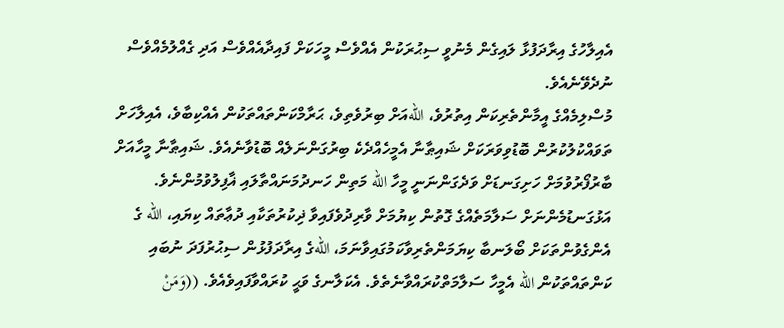އެއިލާހުގެ އިރާދަފުޅާ ލައިގެން މެނުވީ ސިޙުރަކުން އެއްވެސް މީހަކަށް ފައިދާއެއްވެސް އަދި ގެއްލުމެއްވެސް ނުދެވޭނެއެވެ.
މުސްލިމެއްގެ އީމާންތެރިކަން އިތުރުވެ، اللهއަށް ބިރުވެތިވެ، ޙަރާމްކަންތައްތަކުން އެއްކިބާވެ، އެއިލާހަށް ތަވައްކުލުކުރުން ބޮޑުވިވަރަކަށް ޝައިޠާނާ އެމީހެއްދެކެ ބިރުގަންނަލެއް ބޮޑުވާނެއެވެ. ޝައިޠާނާ މީހާއަށް ބާރުފޯރުވުމަށް ހަށިގަނޑަށް ވަދެގަންނަނީ މީހާ الله މަތިން ހަނދުމަނައްތާލައި ޣާފިލުވުމުންނެވެ. އަޅުގަނޑުމެންނަށް ސަލާމަތެއްގެ ގޮތުން ކިޔުމަށް ވާރިދުވެފައިވާ ޛިކުރުތަކާއި ދުޢާތައް ކިޔައި، الله ގެ އެންގެވުންތަކަށް ބޯލަނބާ ކިޔަމަންތެރިވާކަމުގައިވާނަމަ، اللهގެ އިރާދަފުޅުން ސިޙުރުފަދަ ނުބައި ކަންތައްތަކުން الله އެމީހާ ސަލާމަތްކުރައްވާނެތެވެ. އެކަލާނގެ ވަޙީ ކުރައްވާފައިވެއެވެ. ((وَمَنْ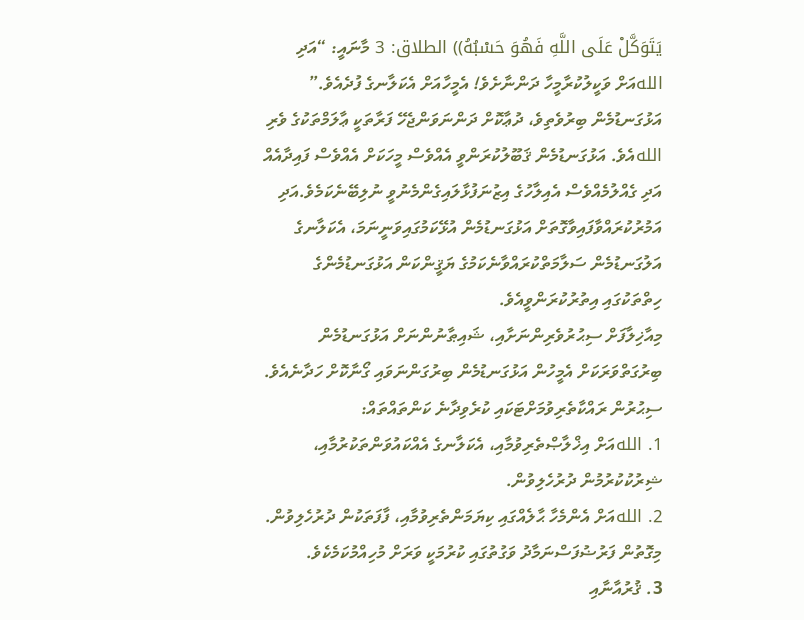يَتَوَكَّلْ عَلَى اللَّهِ فَهُوَ حَسْبُهُ)) الطلاق: 3 މާނައީ: “އަދި اللهއަށް ވަކީލުކުރާމީހާ ދަންނާށެވެ! އެމީހާއަށް އެކަލާނގެ ފުދެއެވެ.”
އަޅުގަނޑުމެން ބިރުވެތިވެ، ދުޢާކޮށް ދަންނަވަންޖެހޭ ފަރާތަކީ ޢާލަމްތަކުގެ ވެރި اللهއެވެ. އަޅުގަނޑުމެން ޤަބޫލުކުރަންވީ އެއްވެސް މީހަކަށް އެއްވެސް ފައިދާއެއް އަދި ގެއްލުމެއްވެސް އެއިލާހުގެ އިޒުނަފުޅާލައިގެންމެނުވީ ނުލިބޭނެކަމެވެ.އަދި އަމުރުކުރައްވާފައިވާގޮތަށް އަޅުގަނޑުމެން އުޅޭކަމުގައިވަނީނަމަ، އެކަލާނގެ އަލުގަނޑުމެން ސަލާމަތްކުރައްވާނެކަމުގެ ޔަޤީންކަން އަޅުގަނޑުމެންގެ ހިތްތަކުގައި އިތުރުކުރަންވީއެވެ.
މިއާޚިލާފަށް ސިޙުރުވެރިންނަށާއި، ޝައިޠާނުންނަށް އަޅުގަނޑުމެން ބިރުގަތްވަރަކަށް އެމީހުން އަޅުގަނޑުމެން ބިރުގަންނަވައި ގޯނާކޮށް ހަދާނެއެވެ.
ސިޙުރުން ރައްކާތެރިވުމަށްޓަކައި ކުރެވިދާނެ ކަންތައްތައް:
1. اللهއަށް އިޚްލާޞްތެރިވުމާއި، އެކަލާނގެ އެއްކައުވަންތަކުރުމާއި، ޝިރުކުކުރުމުން ދުރުހެލިވުން.
2. اللهއަށް އެންމެހާ ޙާލެއްގައި ކިޔަމަންތެރިވުމާއި، ފާފަތަކުން ދުރުހެލިވުން. މިގޮތުން ފަރުޟުފަސްނަމާދު ވަގުތުގައި ކުރުމަކީ ވަރަށް މުހިއްމުކަމެކެވެ.
3. ޤުރުއާނާއި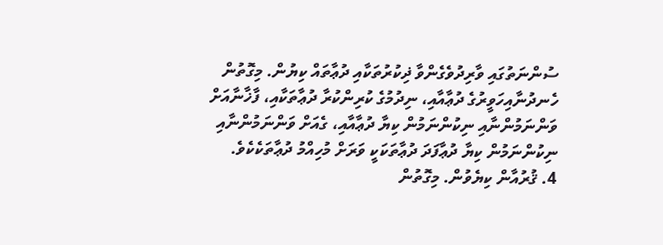ސުންނަތުގައި ވާރިދުވެގެންވާ ޛިކުރުތަކާއި ދުޢާތައް ކިޔުން. މިގޮތުން ހެނދުނާއިހަވީރުގެ ދުޢާއާއި، ނިދުމުގެ ކުރިންކުރާ ދުޢާތަކާއި، ފާޚާނާއަށް ވަންނަމުންނާއި ނިކުންނަމުން ކިޔާ ދުޢާއާއި، ގެއަށް ވަންނަމުންނާއި ނިކުންނަމުން ކިޔާ ދުޢާފަދަ ދުޢާތަކަކީ ވަރަށް މުހިއްމު ދުޢާތަކެކެވެ.
4. ޤުރުއާން ކިޔެވުން. މިގޮތުން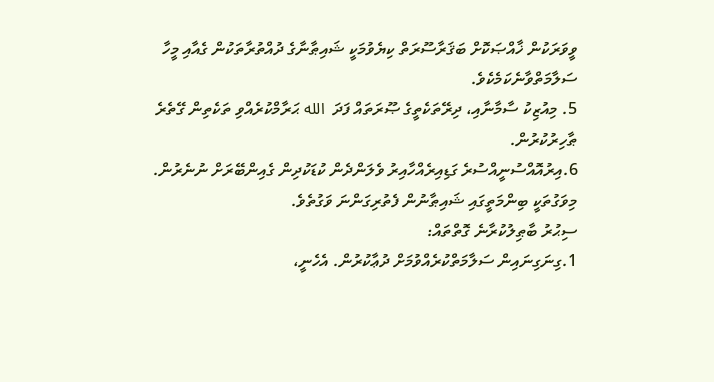ވީވަރަކުން ޚާއްޞަކޮށް ބަޤަރާސޫރަތް ކިޔެވުމަކީ ޝައިޠާނާގެ ދުއްތުރާތަކުން ގެއާއި މީހާ ސަލާމަތްވާނެކަމެކެވެ.
5. މިއުޒިކު ސާމާނާއި، ދިރޭތަކެތީގެ ޞޫރަތައް ފަދަ  الله ޙަރާމްކުރެއްވި ތަކެތިން ގޭތެރެ ޠާހިރުކުރުން.
6.އިރުއޮއްސުނީއްސުރެ ގަޑިއިރެއްހާއިރު ވެލަންދެން ކުޑަކުދިން ގެއިންބޭރަށް ނުނެރުން. މިވަގުތަކީ ބިންމަތީގައި ޝައިޠާނުން ފެތުރިގަންނަ ވަގުތެވެ.
ސިޙުރު ބާޠިލުކުރާނެ ގޮތްތައް:
1.ގިނަގިނައިން ސަލާމަތްކުރެއްވުމަށް ދުޢާކުރުން. އެހެނީ،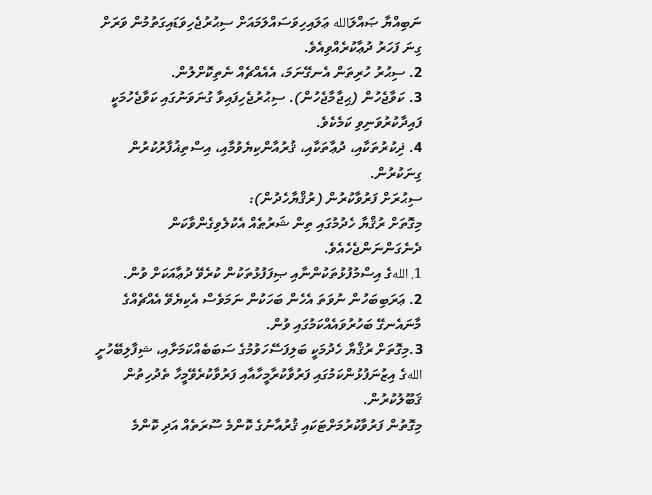ނަބިއްޔާ ޞައްލަالله ޢަލައިހިވަސައްލަމައަށް ސިޙުރުޖެހިވަޑައިގަތުމުން ވަރަށް ގިނަ ފަހަރު ދުޢާކުރެއްވިއެވެ.
2. ސިޙުރު ހުރިތަން އެނގޭނަމަ، އެއެއްޗެއް ނެތިކޮށްލުން.
3. ކަވާޖެހުން (ޙިޖާމާޖެހުން). ސިޙުރުޖެހިފައިވާ ގުނަވަނުގައި ކަވާޖެހުމަކީ ފައިދާކުރުވަނިވި ކަމެކެވެ.
4. ޛިކުރުތަކާއި، ދުޢާތަކާއި، ޤުރުއާންކިޔެވުމާއި، އިސްތިޣުފާރުކުރުން ގިނަކުރުން.
ސިޙުރަށް ފަރުވާކުރުން (ރުޤްޔާހެދުން):
މިގޮތަށް ރުޤްޔާ ހެދުމުގައި ތިން ޝަރުޠެއް އެކުލެވިގެންވާކަން ދެނެގަންނަންޖެހެއެވެ.
1. اللهގެ އިސްމުފުޅުތަކުންނާއި ޞިފަފުޅުތަކުން ކުރެވޭ ދުޢާއަކަށް ވުން.
2. ޢަރަބިބަހުން ނުވަތަ އެހެން ބަހަކުން ނަމަވެސް އެކިޔެވޭ އެއްޗެއްގެ މާނައެނގޭ ބަހުރުވައެއްކަމުގައި ވުން.
3.މިގޮތަށް ރުޤްޔާ ހެދުމަކީ ބަލިފަސޭހަވުމުގެ ސަބަބެއްކަމަށާއި، ޝިފާލިބޭހުށީ اللهގެ އިޒުނަފުޅުންކަމުގައި ފަރުވާކުރާމީހާއާއި ފަރުވާކުރެވޭމީހާ ތެދުހިތުން ޤަބޫލުކުރުން.
މިގޮތުން ފަރުވާކުރުމަށްޓަކައި ޤުރުއާނުގެ ކޮންމެ ސޫރަތެއް އަދި ކޮންމެ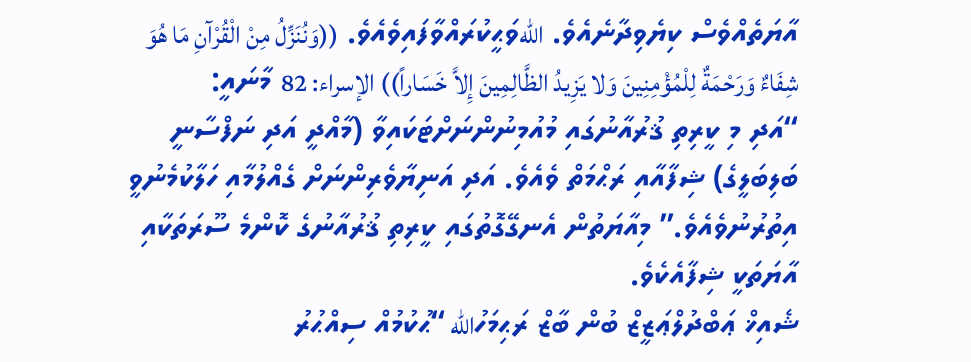އާޔަތެއްވެސް ކިޔެވިދާނެއެވެ. اللهވަޙީކުރައްވާފައިވެއެވެ. ((وَنُنَزِّلُ مِنْ الْقُرْآنِ مَا هُوَ شِفَاءٌ وَرَحْمَةٌ لِلْمُؤْمِنِينَ وَلا يَزِيدُ الظَّالِمِينَ إِلاَّ خَسَاراً)) الإسراء: 82  މާނައީ: “އަދި މި ކީރިތި ޤުރުއާނުގައި މުއުމިނުންނަށްޓަކައިވާ (މާއްދީ އަދި ނަފްސާނީ ބަލިބަލީގެ) ޝިފާއާއި ރަޙްމަތް ވެއެވެ. އަދި އަނިޔާވެރިންނަށް ގެއްލުމާއި ހަލާކުމެނުވީ އިތުރުނުވެއެވެ.” މިއާޔަތުން އެނގޭގޮތުގައި ކީރިތި ޤުރުއާނުގެ ކޮންމެ ސޫރަތަކާއި އާޔަތަކީ ޝިފާއެކެވެ.
ޝެއިޚް ޢަބްދުލްޢަޒީޒް ބުން ބާޒް ރަޙިމަހުالله “ޙުކުމުއް ސިއްޙުރު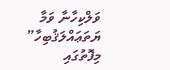ވަލްކިހާނާ ވަމާ ޔަތަޢައްލަޤުބިހާ” މިފޮތުގައި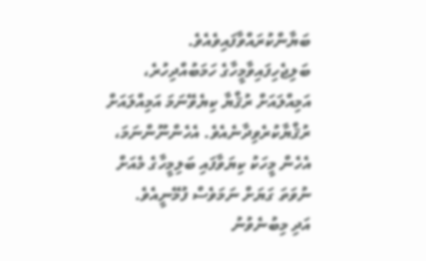ބަޔާންކުރައްވާފައިވެއެވެ.
ބަލިޖެހިފައިވާމީހާގެ ހަމަބުއްދިހުރެ، އަމިއްލައަށް ރުޤްޔާ ކިޔެވޭނަމަ އަމިއްލައަށް ރުޤްޔާކުރެވިދާނެއެވެ. އެހެންނޫންނަމަ، އެހެން މީހަކު ކިޔަވާފައި ބަލިމީހާގެ މެއަށް ނުވަތަ ގަޔަށް ނަމަވެސް ފުމޭނީއެވެ.
އަދި މިބުނެވުނު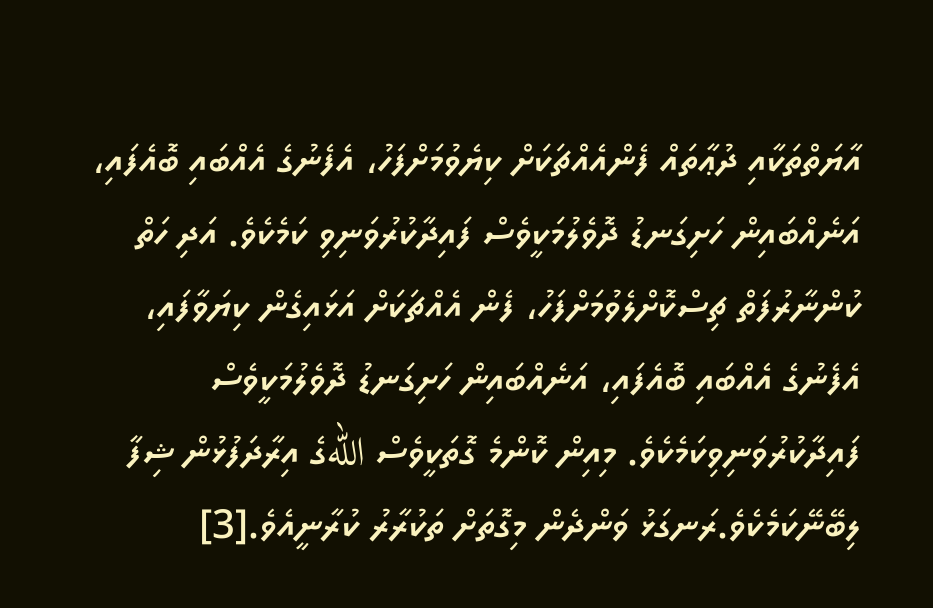އާޔަތްތަކާއި ދުޢާތައް ފެންއެއްޗަކަށް ކިޔެވުމަށްފަހު، އެފެނުގެ އެއްބައި ބޮއެފައި، އަނެއްބައިން ހަށިގަނޑު ދޮވެލުމަކީވެސް ފައިދާކުރުވަނިވި ކަމެކެވެ. އަދި ހަތް ކުންނާރުފަތް ޗިސްކޮށްލެވުމަށްފަހު، ފެން އެއްޗަކަށް އަޅައިގެން ކިޔަވާފައި، އެފެނުގެ އެއްބައި ބޮއެފައި، އަނެއްބައިން ހަށިގަނޑު ދޮވެލުމަކީވެސް ފައިދާކުރުވަނިވިކަމެކެވެ. މިއިން ކޮންމެ ގޮތަކީވެސް اللهގެ އިރާދަފުޅުން ޝިފާ ލިބޭނޭކަމެކެވެ.ރަނގަޅު ވަންދެން މިގޮތަށް ތަކުރާރު ކުރާނީއެވެ.[3]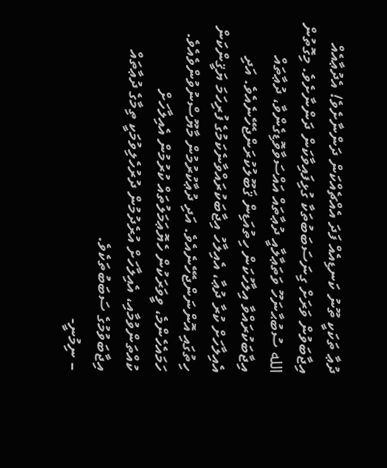ދުޢާ ތަކަކީ ތޫނު ކަނޑިއެއް ފަދަ އެއްޗެއްކަން ދަންނާށެވެ! އެދުޢާއެއް އިޖާބަވުން ވަރަށް ގިނަސަބަބުތަކާ ގުޅިފައިވާކަން ދަންނާށެވެ. މިގޮތުން الله ސުބުޙާނަހޫ ވަތަޢާލާއީ ދުޢާތައް އައްސަވާވޮޑިގެންވާ، ދުޢާތައް އިޖާބަކުރައްވާ އިލާހުކަން ހިތުއަޑިން ޤަބޫލުކުރަންޖެހޭނެއެވެ. އަދި އެއިލާހަށް ކުރާ ދުޢާ، އެއިލާހު އިޖާބަކުރައްވާނެކަމުގެ ފުރިހަމަ ޔަޤީންކަން ހިތުގައި އޮންނަންޖެހޭނެއެވެ. އަދި ދުޢާކުރުމުން މާޔޫސްނުވުންވެއެވެ. ހަމައެހެންމެ، ވީވަރަކުން ހެޔޮޢަމަލުތައް ކުރުމުން އެއިލާހަށް ކުއްތަންވުމާއި، އެއިލާހަށް އުރެދުމުން ދުރުހެލިވުމަކީ ތިމާގެ ދުޢާތައް އިޖާބަވުމުގެ ސަބަބުތަކެވެ.
– ނިމުނީ-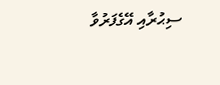ސިޙުރާއި އޭގެފަރުވާ